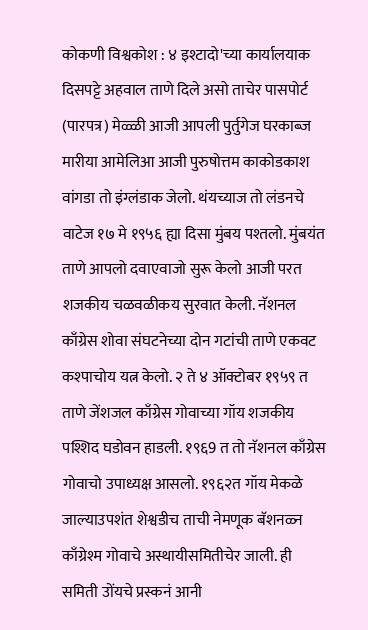कोकणी विश्वकोश : ४ इश्टादो'च्या कार्यालयाक दिसपट्टे अहवाल ताणे दिले असो ताचेर पासपोर्ट (पारपत्र) मेळ्ळी आजी आपली पुर्तुगेज घरकाब्ज मारीया आमेलिआ आजी पुरुषोत्तम काकोडकाश वांगडा तो इंग्लंडाक जेलो. थंयच्याज तो लंडनचे वाटेज १७ मे १९५६ ह्या दिसा मुंबय पश्तलो. मुंबयंत ताणे आपलो दवाएवाजो सुरू केलो आजी परत शजकीय चळवळीकय सुरवात केली. नॅशनल काँग्रेस शोवा संघटनेच्या दोन गटांची ताणे एकवट कश्पाचोय यत्न केलो. २ ते ४ ऑक्टोबर १९५९ त ताणे जेंशजल काँग्रेस गोवाच्या गॉय शजकीय पश्शिद घडोवन हाडली. १९६9 त तो नॅशनल काँग्रेस गोवाचो उपाध्यक्ष आसलो. १९६२त गॉय मेकळे जाल्याउपशंत शेश्वडीच ताची नेमणूक बॅशनळ्न काँग्रेश्म गोवाचे अस्थायीसमितीचेर जाली. ही समिती उोंयचे प्रस्कनं आनी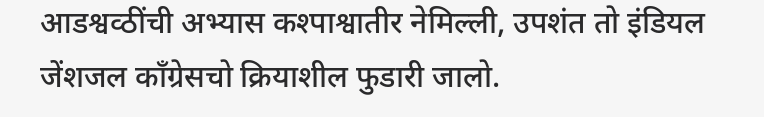आडश्वव्ठींची अभ्यास कश्पाश्वातीर नेमिल्ली, उपशंत तो इंडियल जेंशजल काँग्रेसचो क्रियाशील फुडारी जालो.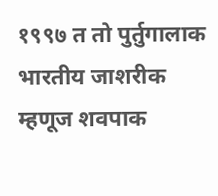१९९७ त तो पुर्तुगालाक भारतीय जाशरीक म्हणूज शवपाक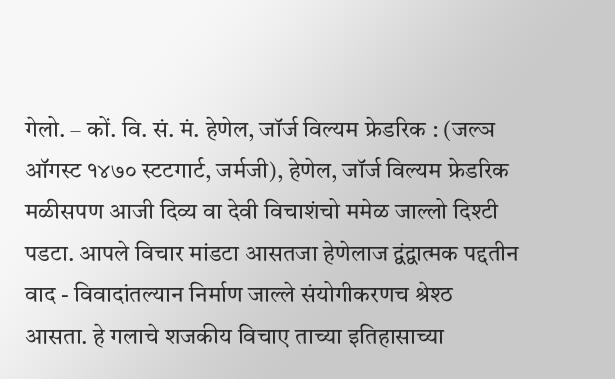गेलो. – कों. वि. सं. मं. हेणेल, जॉर्ज विल्यम फ्रेडरिक : (जल्ञ ऑगस्ट १४७० स्टटगार्ट, जर्मजी), हेणेल, जॉर्ज विल्यम फ्रेडरिक मळीसपण आजी दिव्य वा देवी विचाशंचो ममेळ जाल्लो दिश्टी पडटा. आपले विचार मांडटा आसतजा हेणेलाज द्वंद्वात्मक पद्दतीन वाद - विवादांतल्यान निर्माण जाल्ले संयोगीकरणच श्रेश्ठ आसता. हे गलाचे शजकीय विचाए ताच्या इतिहासाच्या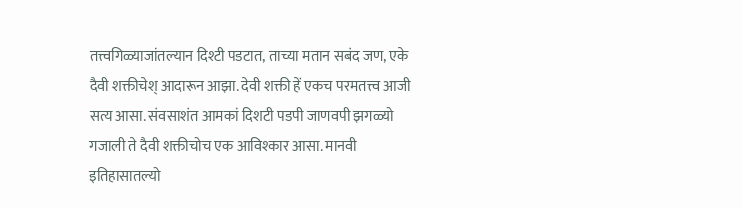तत्त्वगिळ्याजांतल्यान दिश्टी पडटात, ताच्या मतान सबंद जण, एके दैवी शक्तीचेश् आदारून आझा. देवी शक्ती हें एकच परमतत्त्व आजी सत्य आसा. संवसाशंत आमकां दिशटी पडपी जाणवपी झगळ्यो गजाली ते दैवी शक्तीचोच एक आविश्कार आसा. मानवी इतिहासातल्यो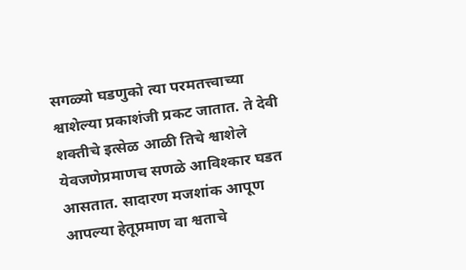सगळ्यो घडणुको त्या परमतत्त्वाच्या श्वाशेल्या प्रकाशंजी प्रकट जातात. ते देवी शक्तीचे इत्सेळ आळी तिचे श्वाशेले येवजणेप्रमाणच सणळे आविश्कार घडत आसतात. सादारण मजशांक आपूण आपल्या हेतूप्रमाण वा श्वताचे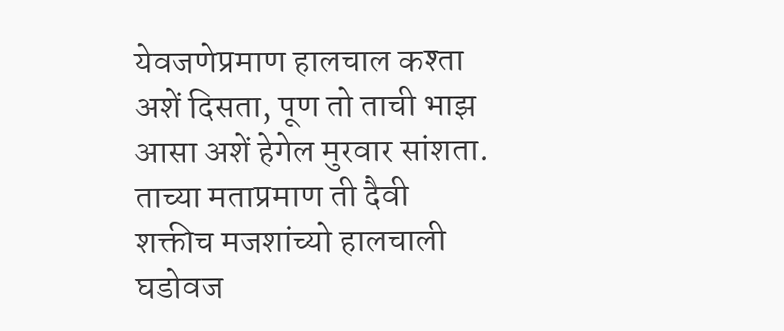येवजणेप्रमाण हालचाल कश्ता अशें दिसता, पूण तो ताची भाझ आसा अशें हेगेल मुरवार सांशता. ताच्या मताप्रमाण ती दैवी शक्तीच मजशांच्यो हालचाली घडोवज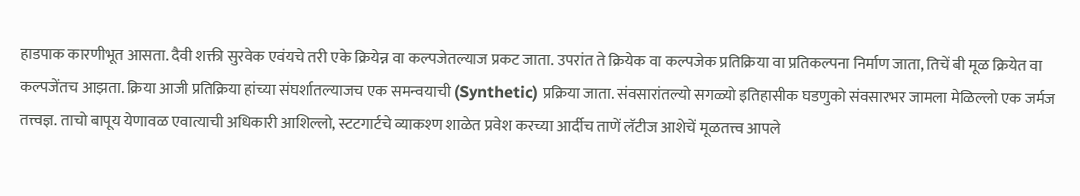हाडपाक कारणीभूत आसता. दैवी शक्ती सुरवेक एवंयचे तरी एके क्रियेन्न वा कल्पजेतल्याज प्रकट जाता. उपरांत ते क्रियेक वा कल्पजेक प्रतिक्रिया वा प्रतिकल्पना निर्माण जाता, तिचें बी मूळ क्रियेत वा कल्पजेंतच आझता. क्रिया आजी प्रतिक्रिया हांच्या संघर्शातल्याजच एक समन्वयाची (Synthetic) प्रक्रिया जाता. संवसारांतल्यो सगळ्यो इतिहासीक घडणुको संवसारभर जामला मेळिल्लो एक जर्मज तत्त्वज्ञ. ताचो बापूय येणावळ एवात्याची अधिकारी आशिल्लो, स्टटगार्टचे व्याकश्ण शाळेत प्रवेश करच्या आर्दीच ताणें लॅटीज आशेचें मूळतत्त्व आपले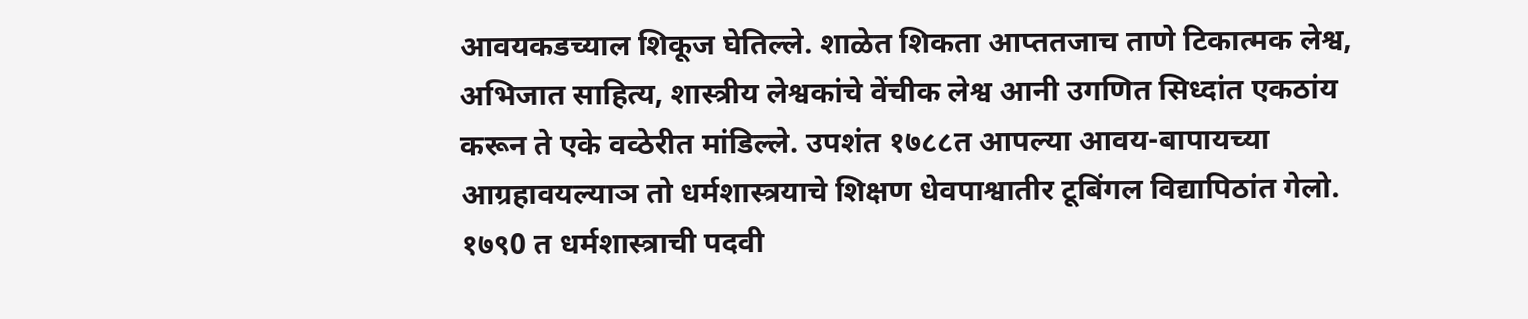आवयकडच्याल शिकूज घेतिल्ले. शाळेत शिकता आप्ततजाच ताणे टिकात्मक लेश्व, अभिजात साहित्य, शास्त्रीय लेश्वकांचे वेंचीक लेश्व आनी उगणित सिध्दांत एकठांय करून ते एके वव्ठेरीत मांडिल्ले. उपशंत १७८८त आपल्या आवय-बापायच्या आग्रहावयल्याञ तो धर्मशास्त्रयाचे शिक्षण धेवपाश्वातीर टूबिंगल विद्यापिठांत गेलो. १७९0 त धर्मशास्त्राची पदवी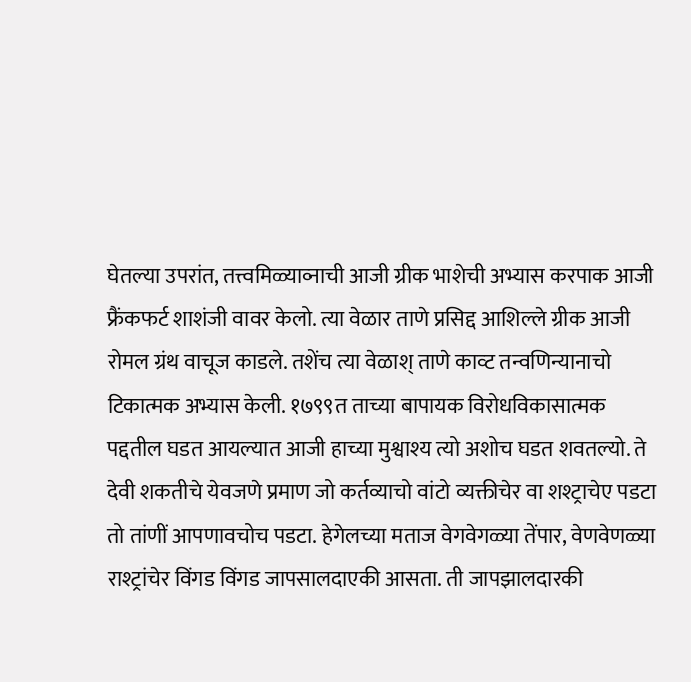घेतल्या उपरांत, तत्त्वमिळ्याव्नाची आजी ग्रीक भाशेची अभ्यास करपाक आजी फ्रैंकफर्ट शाशंजी वावर केलो. त्या वेळार ताणे प्रसिद्द आशिल्ले ग्रीक आजी रोमल ग्रंथ वाचूज काडले. तशेंच त्या वेळाश् ताणे काव्ट तन्वणिन्यानाचो टिकात्मक अभ्यास केली. १७९९त ताच्या बापायक विरोधविकासात्मक पद्दतील घडत आयल्यात आजी हाच्या मुश्वाश्य त्यो अशोच घडत शवतल्यो. ते देवी शकतीचे येवजणे प्रमाण जो कर्तव्याचो वांटो व्यक्तीचेर वा शश्ट्राचेए पडटा तो तांणीं आपणावचोच पडटा. हेगेलच्या मताज वेगवेगळ्या तेंपार, वेणवेणळ्या राश्ट्रांचेर विंगड विंगड जापसालदाएकी आसता. ती जापझालदारकी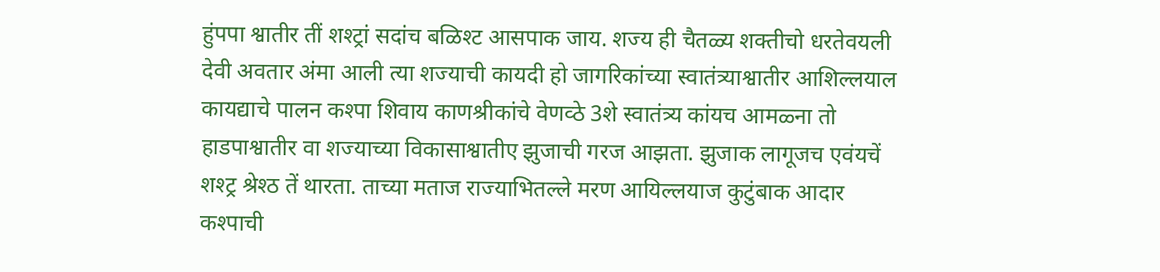हुंपपा श्वातीर तीं शश्ट्रां सदांच बळिश्ट आसपाक जाय. शज्य ही चैतळ्य शक्तीचो धरतेवयली देवी अवतार अंमा आली त्या शज्याची कायदी हो जागरिकांच्या स्वातंत्र्याश्वातीर आशिल्लयाल कायद्याचे पालन कश्पा शिवाय काणश्रीकांचे वेणव्ठे 3शे स्वातंत्र्य कांयच आमळ्ना तो हाडपाश्वातीर वा शज्याच्या विकासाश्वातीए झुजाची गरज आझता. झुजाक लागूजच एवंयचें शश्ट्र श्रेश्ठ तें थारता. ताच्या मताज राज्याभितल्ले मरण आयिल्लयाज कुटुंबाक आदार कश्पाची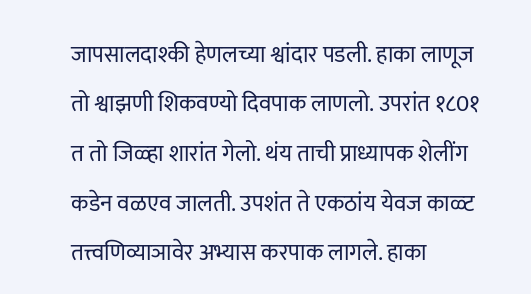जापसालदाश्की हेणलच्या श्वांदार पडली. हाका लाणूज तो श्वाझणी शिकवण्यो दिवपाक लाणलो. उपरांत १८0१ त तो जिळ्हा शारांत गेलो. थंय ताची प्राध्यापक शेलींग कडेन वळएव जालती. उपशंत ते एकठांय येवज काळ्ट तत्त्वणिव्याञावेर अभ्यास करपाक लागले. हाका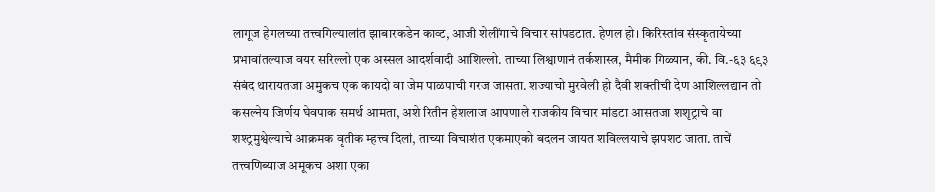लागूज हेगलच्या तत्त्वगिल्यालांत झाबारकडेन काव्ट, आजी शेलींगाचे विचार सांपडटात. हेणल हो। किरिस्तांव संस्कृतायेच्या प्रभावांतल्याज वयर सरिल्लो एक अस्सल आदर्शवादी आशिल्लो. ताच्या लिश्वाणानं तर्कशास्त्र, मैमीक गिळ्यान, की. वि.-६३ ६९३ संबंद थारायतजा अमुकच एक कायदो वा जेम पाळपाची गरज जासता. शज्याचो मुरवेली हो दैवी शक्तीची देण आशिल्लद्यान तो कसल्नेय जिर्णय घेवपाक समर्थ आमता, अशे रितीन हेशलाज आपणाले राजकीय विचार मांडटा आसतजा शशृट्राचे वा शश्ट्रमुश्वेल्याचे आक्रमक वृतीक म्हत्त्व दिलां, ताच्या विचाशंत एकमाएको बदलन जायत शविल्लयाचे झपशट जाता. ताचें तत्त्वणिब्याज अमूकच अशा एका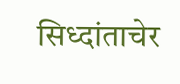सिध्दांताचेर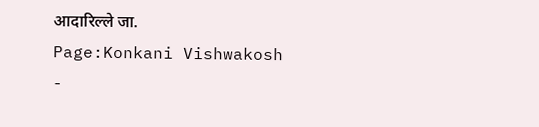आदारिल्ले जा.
Page:Konkani Vishwakosh -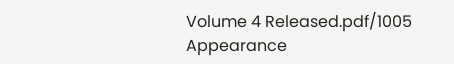Volume 4 Released.pdf/1005
Appearance